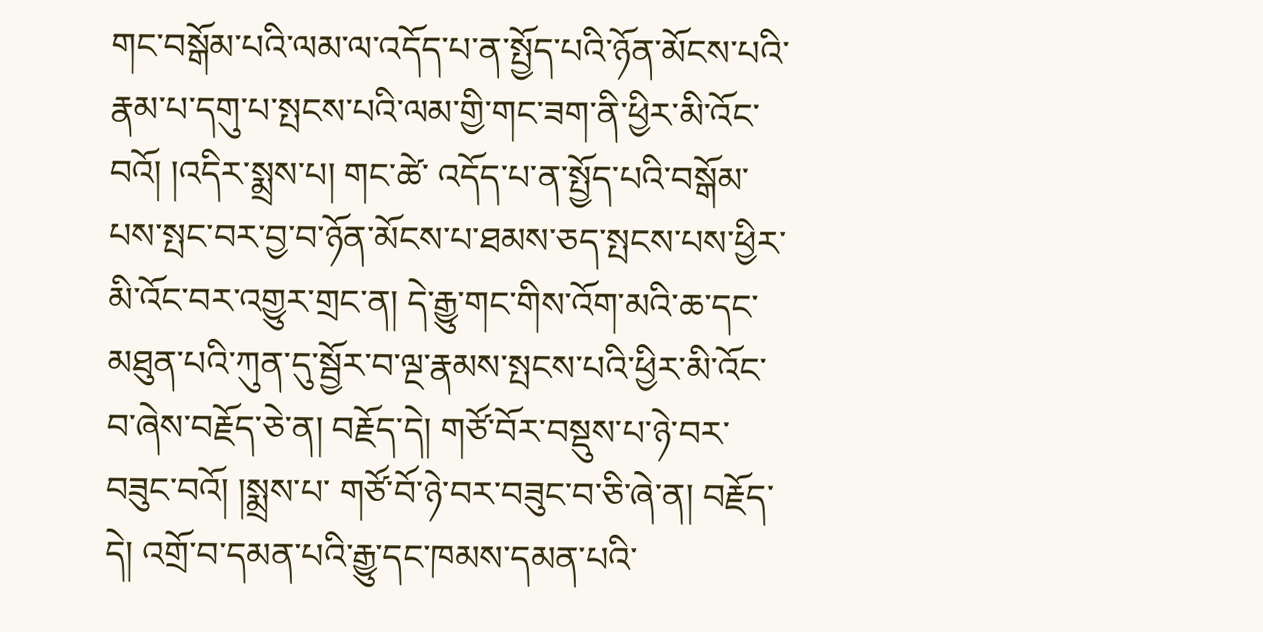གང་བསྒོམ་པའི་ལམ་ལ་འདོད་པ་ན་སྤྱོད་པའི་ཉོན་མོངས་པའི་རྣམ་པ་དགུ་པ་སྤངས་པའི་ལམ་གྱི་གང་ཟག་ནི་ཕྱིར་མི་འོང་བའོ། །འདིར་སྨྲས་པ། གང་ཚེ་ འདོད་པ་ན་སྤྱོད་པའི་བསྒོམ་པས་སྤང་བར་བྱ་བ་ཉོན་མོངས་པ་ཐམས་ཅད་སྤངས་པས་ཕྱིར་མི་འོང་བར་འགྱུར་གྲང་ན། དེ་རྒྱུ་གང་གིས་འོག་མའི་ཆ་དང་མཐུན་པའི་ཀུན་དུ་སྦྱོར་བ་ལྔ་རྣམས་སྤངས་པའི་ཕྱིར་མི་འོང་བ་ཞེས་བརྗོད་ཅེ་ན། བརྗོད་དེ། གཙོ་བོར་བསྡུས་པ་ཉེ་བར་བཟུང་བའོ། །སྨྲས་པ་ གཙོ་བོ་ཉེ་བར་བཟུང་བ་ཅི་ཞེ་ན། བརྗོད་དེ། འགྲོ་བ་དམན་པའི་རྒྱུ་དང་ཁམས་དམན་པའི་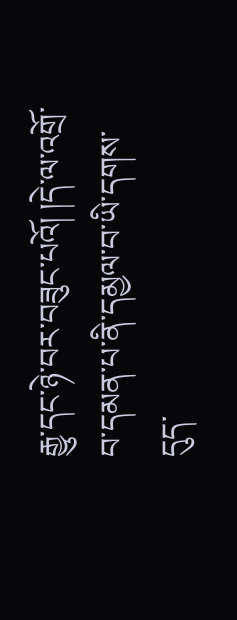རྒྱུ་དང་ཉེ་བར་བཟུང་པའོ། །དེ་ལ་འགྲོ་བ་དམན་པ་ནི་དམྱལ་བ་ཡི་དགས་དུད་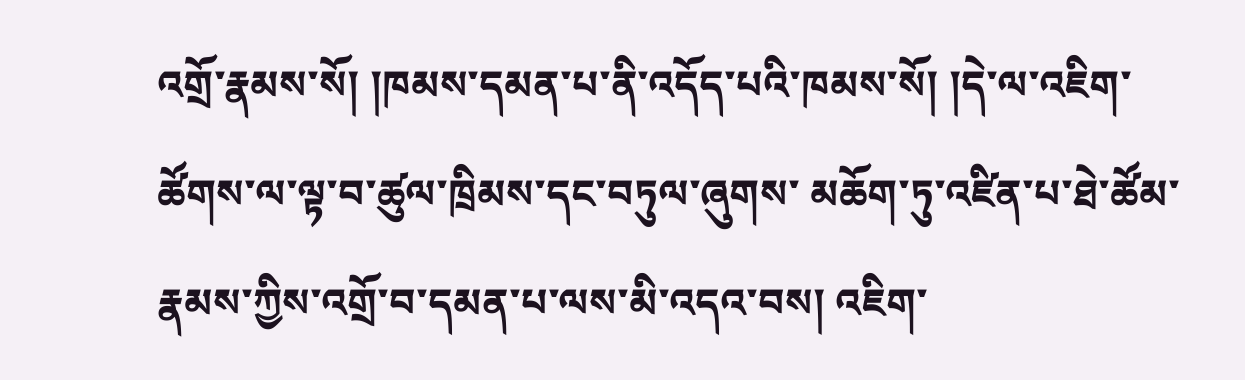འགྲོ་རྣམས་སོ། །ཁམས་དམན་པ་ནི་འདོད་པའི་ཁམས་སོ། །དེ་ལ་འཇིག་ཚོགས་ལ་ལྟ་བ་ཚུལ་ཁྲིམས་དང་བཏུལ་ཞུགས་ མཆོག་ཏུ་འཛིན་པ་ཐེ་ཚོམ་རྣམས་ཀྱིས་འགྲོ་བ་དམན་པ་ལས་མི་འདའ་བས། འཇིག་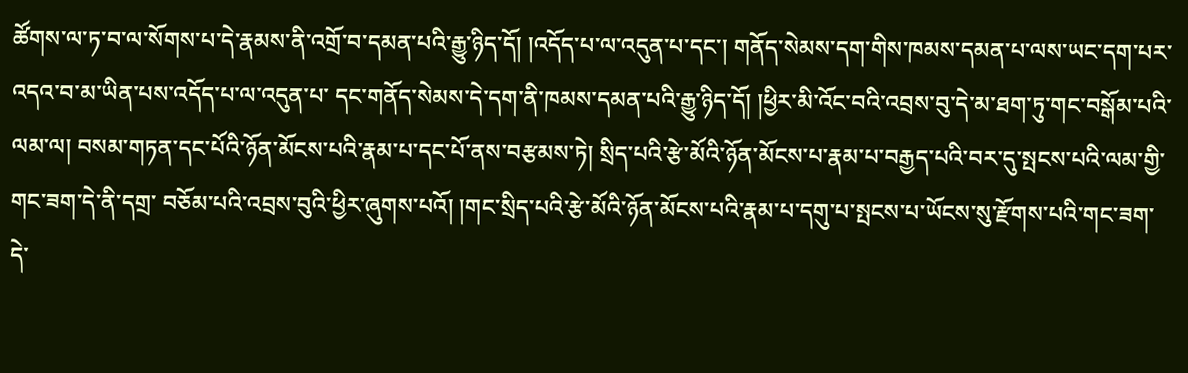ཚོགས་ལ་ཏ་བ་ལ་སོགས་པ་དེ་རྣམས་ནི་འགྲོ་བ་དམན་པའི་རྒྱུ་ཉིད་དོ། །འདོད་པ་ལ་འདུན་པ་དང་། གནོད་སེམས་དག་གིས་ཁམས་དམན་པ་ལས་ཡང་དག་པར་འདའ་བ་མ་ཡིན་པས་འདོད་པ་ལ་འདུན་པ་ དང་གནོད་སེམས་དེ་དག་ནི་ཁམས་དམན་པའི་རྒྱུ་ཉིད་དོ། །ཕྱིར་མི་འོང་བའི་འབྲས་བུ་དེ་མ་ཐག་ཏུ་གང་བསྒོམ་པའི་ལམ་ལ། བསམ་གཏན་དང་པོའི་ཉོན་མོངས་པའི་རྣམ་པ་དང་པོ་ནས་བརྩམས་ཏེ། སྲིད་པའི་རྩེ་མོའི་ཉོན་མོངས་པ་རྣམ་པ་བརྒྱད་པའི་བར་དུ་སྤངས་པའི་ལམ་གྱི་གང་ཟག་དེ་ནི་དགྲ་ བཅོམ་པའི་འབྲས་བུའི་ཕྱིར་ཞུགས་པའོ། །གང་སྲིད་པའི་རྩེ་མོའི་ཉོན་མོངས་པའི་རྣམ་པ་དགུ་པ་སྤངས་པ་ཡོངས་སུ་རྫོགས་པའི་གང་ཟག་དེ་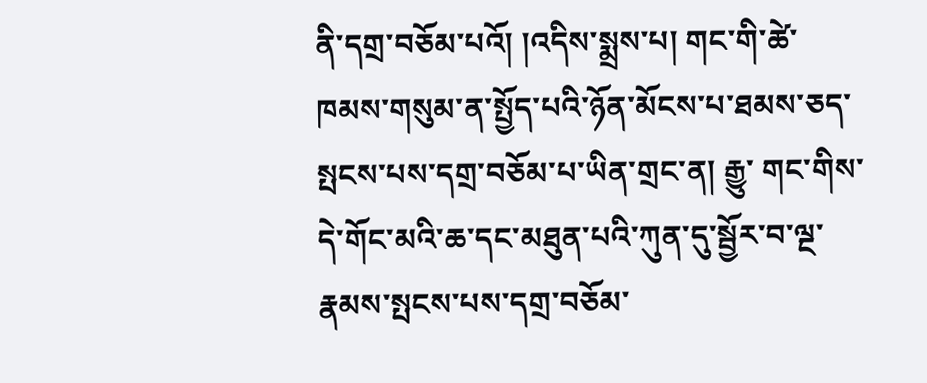ནི་དགྲ་བཅོམ་པའོ། །འདིས་སྨྲས་པ། གང་གི་ཚེ་ཁམས་གསུམ་ན་སྤྱོད་པའི་ཉོན་མོངས་པ་ཐམས་ཅད་སྤངས་པས་དགྲ་བཅོམ་པ་ཡིན་གྲང་ན། རྒྱུ་ གང་གིས་དེ་གོང་མའི་ཆ་དང་མཐུན་པའི་ཀུན་དུ་སྦྱོར་བ་ལྔ་རྣམས་སྤངས་པས་དགྲ་བཅོམ་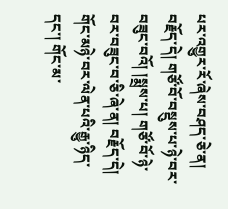པར་འགྱུར་རོ་ཞེས་བཤད་ཅེ་ན། བརྗོད་དེ། གཙོ་བོ་བསྡུས་པ་ཉེ་བར་བཟུང་བའོ། །སྨྲས་པ། གཙོ་བོ་ཉེ་བར་བཟུང་བ་ཅི་ཞེ་ན། བརྗོད་དེ། གོང་མཉེ་བར་ལེན་པའི་རྒྱུ་ཉིད་དང་། གོང་མ་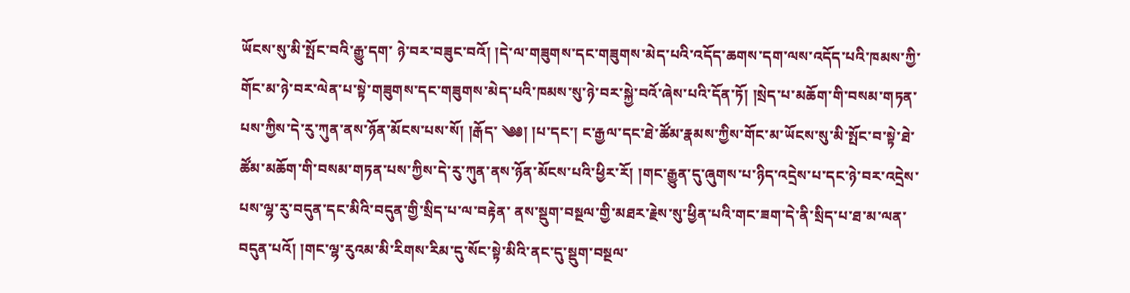ཡོངས་སུ་མི་སྤོང་བའི་རྒྱུ་དག་ ཉེ་བར་བཟུང་བའོ། །དེ་ལ་གཟུགས་དང་གཟུགས་མེད་པའི་འདོད་ཆགས་དག་ལས་འདོད་པའི་ཁམས་ཀྱི་གོང་མ་ཉེ་བར་ལེན་པ་སྟེ་གཟུགས་དང་གཟུགས་མེད་པའི་ཁམས་སུ་ཉེ་བར་སྐྱེ་བའོ་ཞེས་པའི་དོན་ཏོ། །སྲེད་པ་མཆོག་གི་བསམ་གཏན་པས་ཀྱིས་དེ་རུ་ཀུན་ནས་ཉོན་མོངས་པས་སོ། །རྒོད་ ༄༅། །པ་དང་། ང་རྒྱལ་དང་ཐེ་ཚོམ་རྣམས་ཀྱིས་གོང་མ་ཡོངས་སུ་མི་སྤོང་བ་སྟེ་ཐེ་ཚོམ་མཆོག་གི་བསམ་གཏན་པས་ཀྱིས་དེ་རུ་ཀུན་ནས་ཉོན་མོངས་པའི་ཕྱིར་རོ། །གང་རྒྱུན་དུ་ཞུགས་པ་ཉིད་འདྲེས་པ་དང་ཉེ་བར་འདྲེས་པས་ལྷ་རུ་བདུན་དང་མིའི་བདུན་གྱི་སྲིད་པ་ལ་བརྟེན་ ནས་སྡུག་བསྔལ་གྱི་མཐར་རྗེས་སུ་ཕྱིན་པའི་གང་ཟག་དེ་ནི་སྲིད་པ་ཐ་མ་ལན་བདུན་པའོ། །གང་ལྷ་རུའམ་མི་རིགས་རིམ་དུ་སོང་སྟེ་མིའི་ནང་དུ་སྡུག་བསྔལ་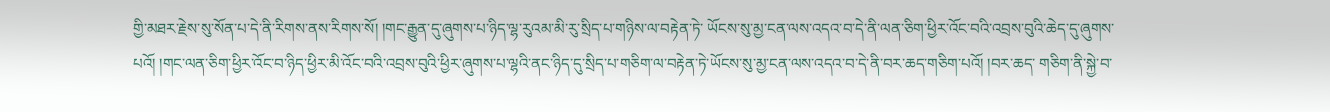གྱི་མཐར་རྗེས་སུ་སོན་པ་དེ་ནི་རིགས་ནས་རིགས་སོ། །གང་རྒྱུན་དུ་ཞུགས་པ་ཉིད་ལྷ་རུའམ་མི་རུ་སྲིད་པ་གཉིས་ལ་བརྟེན་ཏེ་ ཡོངས་སུ་མྱ་ངན་ལས་འདའ་བ་དེ་ནི་ལན་ཅིག་ཕྱིར་འོང་བའི་འབྲས་བུའི་ཆེད་དུ་ཞུགས་པའོ། །གང་ལན་ཅིག་ཕྱིར་འོང་བ་ཉིད་ཕྱིར་མི་འོང་བའི་འབྲས་བུའི་ཕྱིར་ཞུགས་པ་ལྷའི་ནང་ཉིད་དུ་སྲིད་པ་གཅིག་ལ་བརྟེན་ཏེ་ཡོངས་སུ་མྱ་ངན་ལས་འདའ་བ་དེ་ནི་བར་ཆད་གཅིག་པའོ། །བར་ཆད་ གཅིག་ནི་སྐྱེ་བ་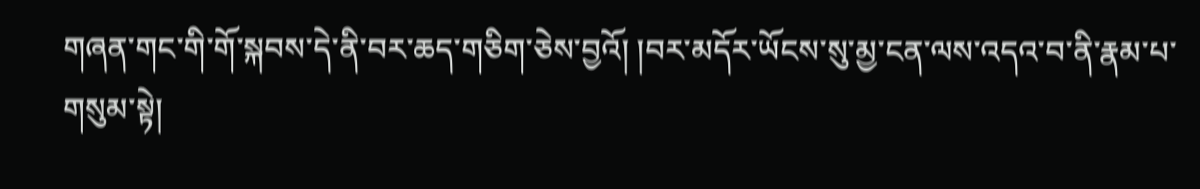གཞན་གང་གི་གོ་སྐབས་དེ་ནི་བར་ཆད་གཅིག་ཅེས་བྱའོ། །བར་མདོར་ཡོངས་སུ་མྱ་ངན་ལས་འདའ་བ་ནི་རྣམ་པ་གསུམ་སྟེ།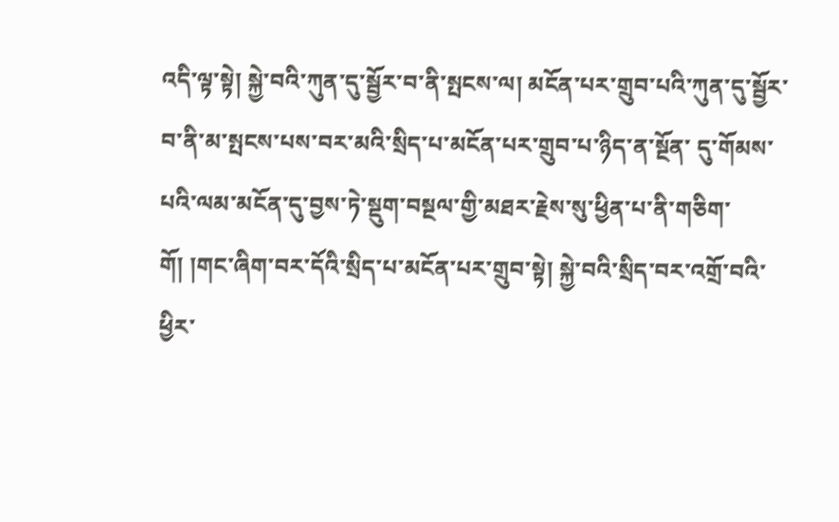འདི་ལྟ་སྟེ། སྐྱེ་བའི་ཀུན་དུ་སྦྱོར་བ་ནི་སྤངས་ལ། མངོན་པར་གྲུབ་པའི་ཀུན་དུ་སྦྱོར་བ་ནི་མ་སྤངས་པས་བར་མའི་སྲིད་པ་མངོན་པར་གྲུབ་པ་ཉིད་ན་སྔོན་ དུ་གོམས་པའི་ལམ་མངོན་དུ་བྱས་ཏེ་སྡུག་བསྔལ་གྱི་མཐར་རྗེས་སུ་ཕྱིན་པ་ནི་གཅིག་གོ། །གང་ཞིག་བར་དོའི་སྲིད་པ་མངོན་པར་གྲུབ་སྟེ། སྐྱེ་བའི་སྲིད་བར་འགྲོ་བའི་ཕྱིར་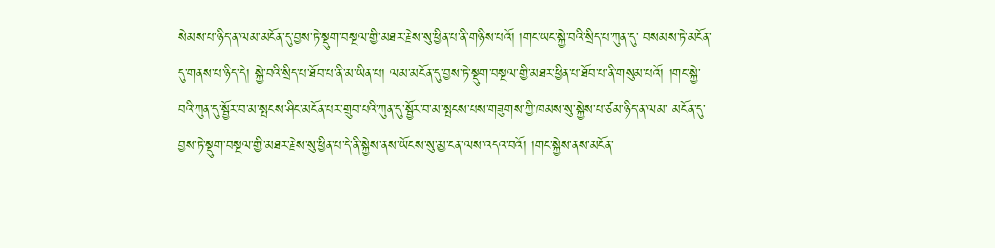སེམས་པ་ཉིད་ན་ལམ་མངོན་དུ་བྱས་ཏེ་སྡུག་བསྔལ་གྱི་མཐར་རྗེས་སུ་ཕྱིན་པ་ནི་གཉིས་པའོ། །གང་ཡང་སྐྱེ་བའི་སྲིད་པ་ཀུན་དུ་ བསམས་ཏེ་མངོན་དུ་གནས་པ་ཉིད་དེ། སྐྱེ་བའི་སྲིད་པ་ཐོབ་པ་ནི་མ་ཡིན་པ། ལམ་མངོན་དུ་བྱས་ཏེ་སྡུག་བསྔལ་གྱི་མཐར་ཕྱིན་པ་ཐོབ་པ་ནི་གསུམ་པའོ། །གང་སྐྱེ་བའི་ཀུན་དུ་སྦྱོར་བ་མ་སྤངས་ཤིང་མངོན་པར་གྲུབ་པའི་ཀུན་དུ་སྦྱོར་བ་མ་སྤངས་པས་གཟུགས་ཀྱི་ཁམས་སུ་སྐྱེས་པ་ཙམ་ཉིད་ན་ལམ་ མངོན་དུ་བྱས་ཏེ་སྡུག་བསྔལ་གྱི་མཐར་རྗེས་སུ་ཕྱིན་པ་དེ་ནི་སྐྱེས་ནས་ཡོངས་སུ་མྱ་ངན་ལས་འདའ་བའོ། །གང་སྐྱེས་ནས་མངོན་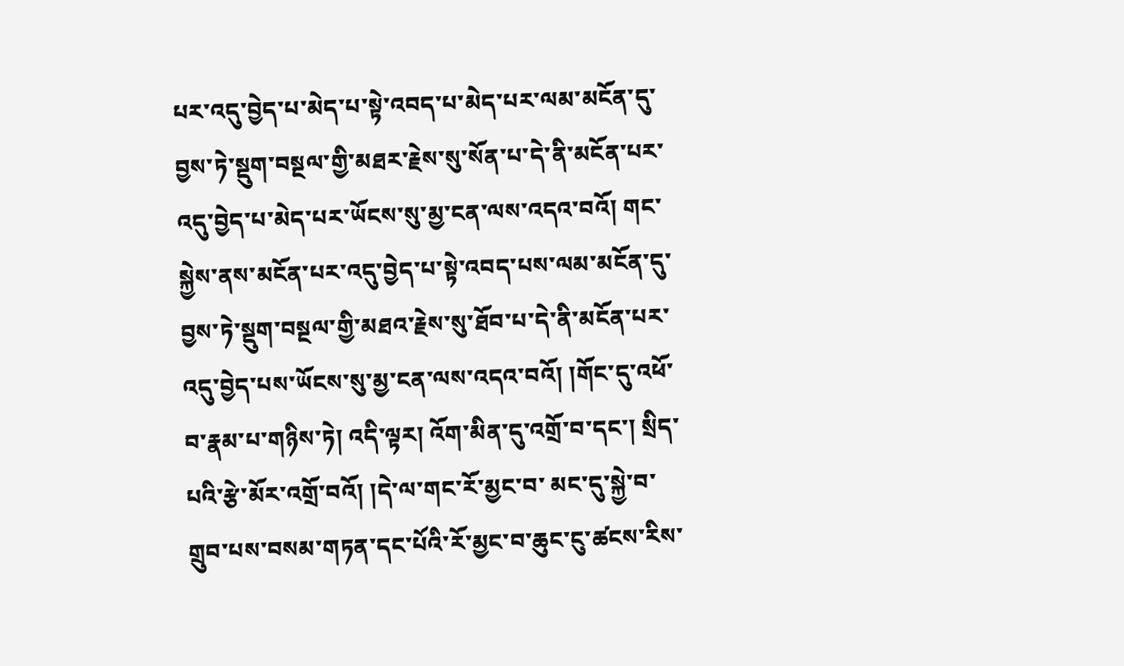པར་འདུ་བྱེད་པ་མེད་པ་སྟེ་འབད་པ་མེད་པར་ལམ་མངོན་དུ་བྱས་ཏེ་སྡུག་བསྔལ་གྱི་མཐར་རྗེས་སུ་སོན་པ་དེ་ནི་མངོན་པར་འདུ་བྱེད་པ་མེད་པར་ཡོངས་སུ་མྱ་ངན་ལས་འདའ་བའོ། གང་སྐྱེས་ནས་མངོན་པར་འདུ་བྱེད་པ་སྟེ་འབད་པས་ལམ་མངོན་དུ་བྱས་ཏེ་སྡུག་བསྔལ་གྱི་མཐའ་རྗེས་སུ་ཐོབ་པ་དེ་ནི་མངོན་པར་འདུ་བྱེད་པས་ཡོངས་སུ་མྱ་ངན་ལས་འདའ་བའོ། །གོང་དུ་འཕོ་བ་རྣམ་པ་གཉིས་ཏེ། འདི་ལྟར། འོག་མིན་དུ་འགྲོ་བ་དང་། སྲིད་པའི་རྩེ་མོར་འགྲོ་བའོ། །དེ་ལ་གང་རོ་མྱང་བ་ མང་དུ་སྐྱེ་བ་གྲུབ་པས་བསམ་གཏན་དང་པོའི་རོ་མྱང་བ་ཆུང་ངུ་ཚངས་རིས་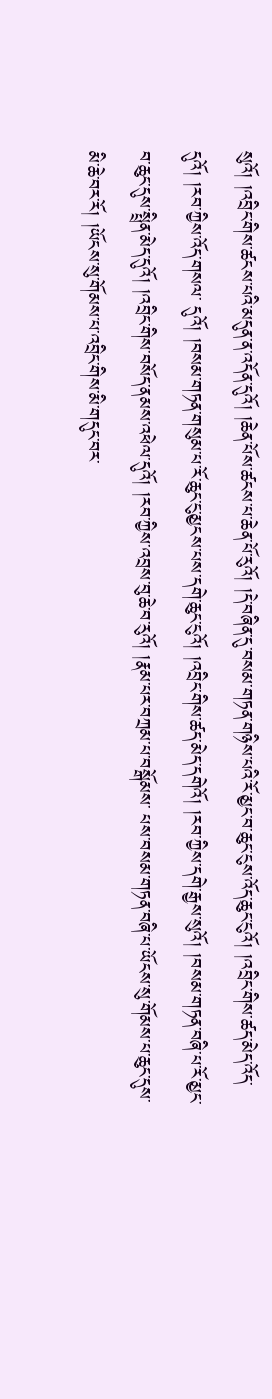སུའོ། །འབྲིང་གིས་ཚངས་པའི་མདུན་ན་འདོན་དུའོ། །ཆེན་པོས་ཚངས་པ་ཆེན་པོ་རུའོ། །དེ་བཞིན་དུ་བསམ་གཏན་གཉིས་པའི་རོ་མྱང་བ་ཆུང་ངུས་འོད་ཆུང་ངུའོ། །འབྲིང་གིས་ཚད་མེད་འོད་དུའོ། །རབ་ཀྱིས་འོད་གསལ་ དུའོ། །བསམ་གཏན་གསུམ་པ་རོ་ཆུང་ངུ་མྱངས་པས་དགེ་ཆུང་ངུའོ། །འབྲིང་གིས་ཚད་མེད་དགེའོ། །རབ་ཀྱིས་དགེ་རྒྱས་སུའོ། །བསམ་གཏན་བཞི་པ་རོ་མྱང་བ་ཆུང་དུས་སྤྲིན་མེད་དུའོ། །འབྲིང་གིས་བསོད་ནམས་འཕེལ་དུའོ། །རབ་ཀྱིས་འབྲས་བུ་ཆེ་བ་རུའོ། །རྣམ་པར་བཀྲམ་པ་བསྒོམས་ པས་བསམ་གཏན་བཞི་པ་ཡོངས་སུ་གོམས་པ་ཆུང་དུས་མི་ཆེ་བར་རོ། །ཡོངས་སུ་གོམས་པ་འབྲིང་གིས་མི་གདུང་བར་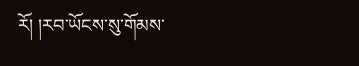རོ། །རབ་ཡོངས་སུ་གོམས་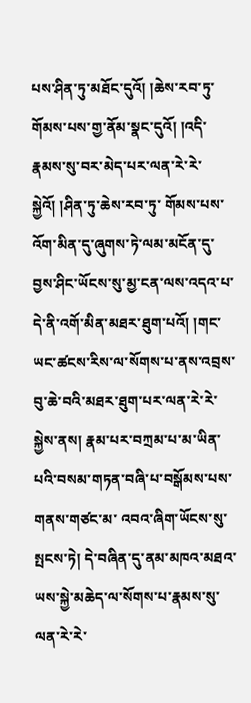པས་ཤིན་ཏུ་མཐོང་དུའོ། །ཆེས་རབ་ཏུ་གོམས་པས་གྱ་ནོམ་སྣང་དུའོ། །འདི་རྣམས་སུ་བར་མེད་པར་ལན་རེ་རེ་སྐྱེའོ། །ཤིན་ཏུ་ཆེས་རབ་ཏུ་ གོམས་པས་འོག་མིན་དུ་ཞུགས་ཏེ་ལམ་མངོན་དུ་བྱས་ཤིང་ཡོངས་སུ་མྱ་ངན་ལས་འདའ་པ་དེ་ནི་འགོ་མིན་མཐར་ཐུག་པའོ། །གང་ཡང་ཚངས་རིས་ལ་སོགས་པ་ནས་འབྲས་བུ་ཆེ་བའི་མཐར་ཐུག་པར་ལན་རེ་རེ་སྐྱེས་ནས། རྣམ་པར་བཀྲམ་པ་མ་ཡིན་པའི་བསམ་གཏན་བཞི་པ་བསྒོམས་པས་གནས་གཙང་མ་ འབའ་ཞིག་ཡོངས་སུ་སྤངས་ཏེ། དེ་བཞིན་དུ་ནམ་མཁའ་མཐའ་ཡས་སྐྱེ་མཆེད་ལ་སོགས་པ་རྣམས་སུ་ལན་རེ་རེ་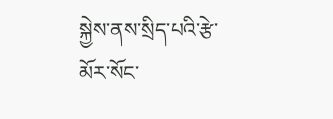སྐྱེས་ནས་སྲིད་པའི་རྩེ་མོར་སོང་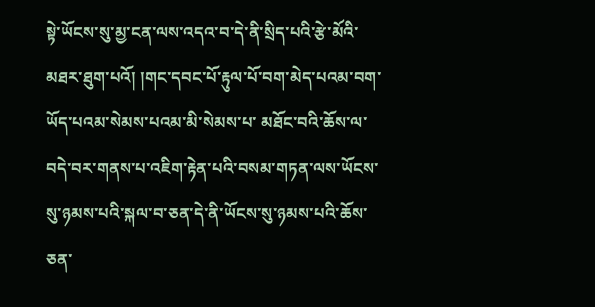སྟེ་ཡོངས་སུ་མྱ་ངན་ལས་འདའ་བ་དེ་ནི་སྲིད་པའི་རྩེ་མོའི་མཐར་ཐུག་པའོ། །གང་དབང་པོ་རྟུལ་པོ་བག་མེད་པའམ་བག་ཡོད་པའམ་སེམས་པའམ་མི་སེམས་པ་ མཐོང་བའི་ཆོས་ལ་བདེ་བར་གནས་པ་འཇིག་རྟེན་པའི་བསམ་གཏན་ལས་ཡོངས་སུ་ཉམས་པའི་སྐལ་བ་ཅན་དེ་ནི་ཡོངས་སུ་ཉམས་པའི་ཆོས་ཅན་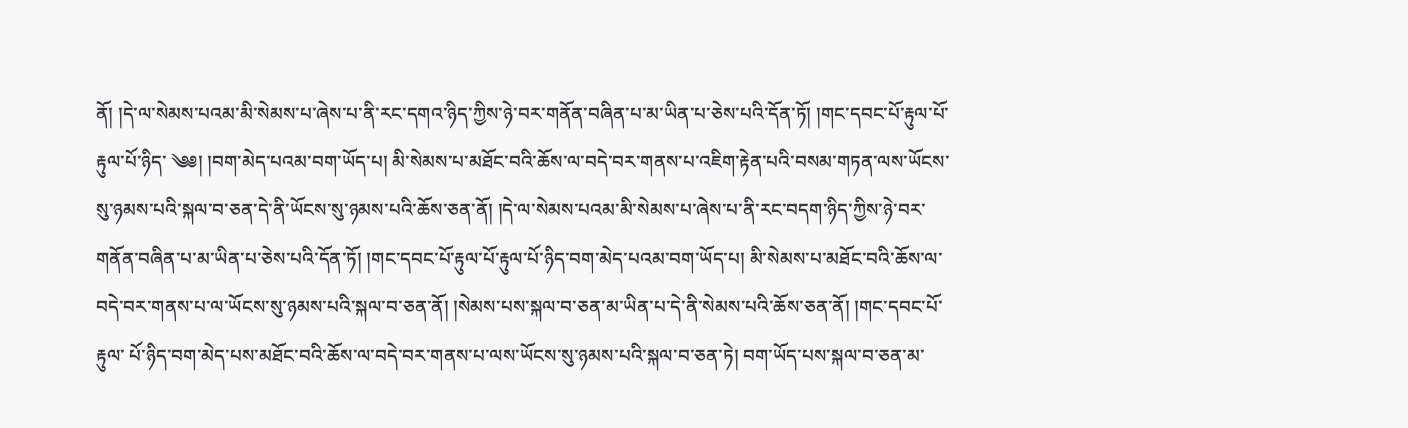ནོ། །དེ་ལ་སེམས་པའམ་མི་སེམས་པ་ཞེས་པ་ནི་རང་དགའ་ཉིད་ཀྱིས་ཉེ་བར་གནོན་བཞིན་པ་མ་ཡིན་པ་ཅེས་པའི་དོན་ཏོ། །གང་དབང་པོ་རྟུལ་པོ་རྟུལ་པོ་ཉིད་ ༄༅། །བག་མེད་པའམ་བག་ཡོད་པ། མི་སེམས་པ་མཐོང་བའི་ཆོས་ལ་བདེ་བར་གནས་པ་འཇིག་རྟེན་པའི་བསམ་གཏན་ལས་ཡོངས་སུ་ཉམས་པའི་སྐལ་བ་ཅན་དེ་ནི་ཡོངས་སུ་ཉམས་པའི་ཆོས་ཅན་ནོ། །དེ་ལ་སེམས་པའམ་མི་སེམས་པ་ཞེས་པ་ནི་རང་བདག་ཉིད་ཀྱིས་ཉེ་བར་ གནོན་བཞིན་པ་མ་ཡིན་པ་ཅེས་པའི་དོན་ཏོ། །གང་དབང་པོ་རྟུལ་པོ་རྟུལ་པོ་ཉིད་བག་མེད་པའམ་བག་ཡོད་པ། མི་སེམས་པ་མཐོང་བའི་ཆོས་ལ་བདེ་བར་གནས་པ་ལ་ཡོངས་སུ་ཉམས་པའི་སྐལ་བ་ཅན་ནོ། །སེམས་པས་སྐལ་བ་ཅན་མ་ཡིན་པ་དེ་ནི་སེམས་པའི་ཆོས་ཅན་ནོ། །གང་དབང་པོ་རྟུལ་ པོ་ཉིད་བག་མེད་པས་མཐོང་བའི་ཆོས་ལ་བདེ་བར་གནས་པ་ལས་ཡོངས་སུ་ཉམས་པའི་སྐལ་བ་ཅན་ཏེ། བག་ཡོད་པས་སྐལ་བ་ཅན་མ་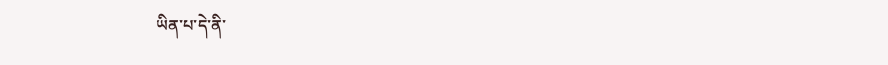ཡིན་པ་དེ་ནི་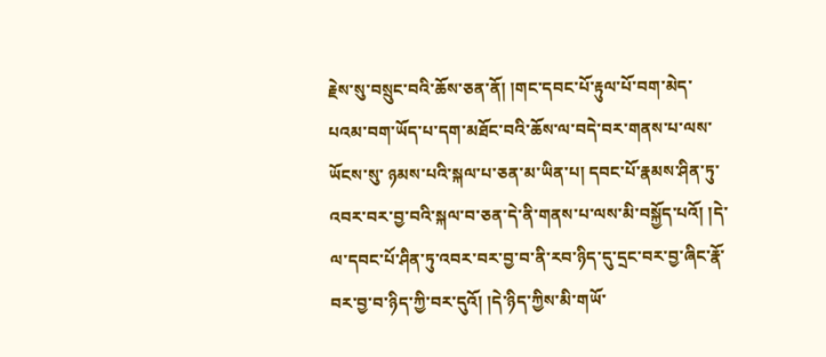རྗེས་སུ་བསྲུང་བའི་ཆོས་ཅན་ནོ། །གང་དབང་པོ་རྟུལ་པོ་བག་མེད་པའམ་བག་ཡོད་པ་དག་མཐོང་བའི་ཆོས་ལ་བདེ་བར་གནས་པ་ལས་ཡོངས་སུ་ ཉམས་པའི་སྐལ་པ་ཅན་མ་ཡིན་པ། དབང་པོ་རྣམས་ཤིན་ཏུ་འབར་བར་བྱ་བའི་སྐལ་བ་ཅན་དེ་ནི་གནས་པ་ལས་མི་བསྐྱོད་པའོ། །དེ་ལ་དབང་པོ་ཤིན་ཏུ་འབར་བར་བྱ་བ་ནི་རབ་ཉིད་དུ་དྲང་བར་བྱ་ཞིང་རྣོ་བར་བྱ་བ་ཉིད་ཀྱི་བར་དུའོ། །དེ་ཉིད་ཀྱིས་མི་གཡོ་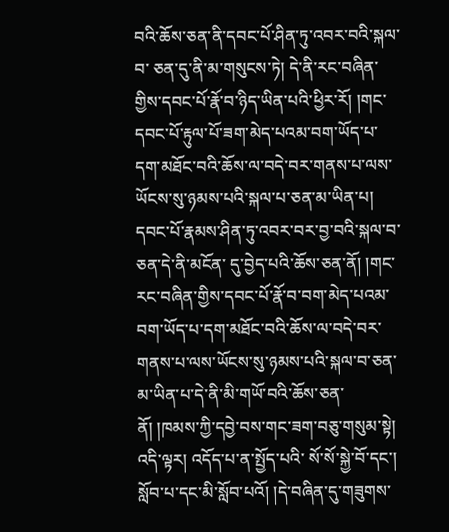བའི་ཆོས་ཅན་ནི་དབང་པོ་ཤིན་ཏུ་འབར་བའི་སྐལ་བ་ ཅན་དུ་ནི་མ་གསུངས་ཏེ། དེ་ནི་རང་བཞིན་གྱིས་དབང་པོ་རྣོ་བ་ཉིད་ཡིན་པའི་ཕྱིར་རོ། །གང་དབང་པོ་རྟུལ་པོ་ཟག་མེད་པའམ་བག་ཡོད་པ་དག་མཐོང་བའི་ཆོས་ལ་བདེ་བར་གནས་པ་ལས་ཡོངས་སུ་ཉམས་པའི་སྐལ་པ་ཅན་མ་ཡིན་པ། དབང་པོ་རྣམས་ཤིན་ཏུ་འབར་བར་བྱ་བའི་སྐལ་བ་ཅན་དེ་ནི་མངོན་ དུ་བྱེད་པའི་ཆོས་ཅན་ནོ། །གང་རང་བཞིན་གྱིས་དབང་པོ་རྣོ་བ་བག་མེད་པའམ་བག་ཡོད་པ་དག་མཐོང་བའི་ཆོས་ལ་བདེ་བར་གནས་པ་ལས་ཡོངས་སུ་ཉམས་པའི་སྐལ་བ་ཅན་མ་ཡིན་པ་དེ་ནི་མི་གཡོ་བའི་ཆོས་ཅན་ནོ། །ཁམས་ཀྱི་དབྱེ་བས་གང་ཟག་བཅུ་གསུམ་སྟེ། འདི་ལྟར། འདོད་པ་ན་སྤྱོད་པའི་ སོ་སོ་སྐྱེ་བོ་དང་། སློབ་པ་དང་མི་སློབ་པའོ། །དེ་བཞིན་དུ་གཟུགས་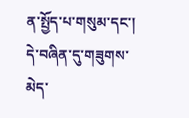ན་སྤྱོད་པ་གསུམ་དང་། དེ་བཞིན་དུ་གཟུགས་མེད་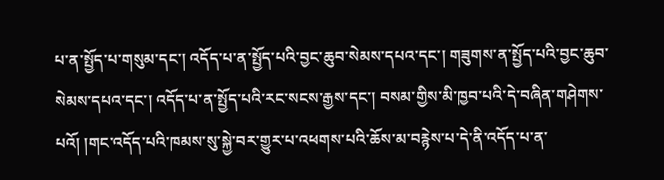པ་ན་སྤྱོད་པ་གསུམ་དང་། འདོད་པ་ན་སྤྱོད་པའི་བྱང་ཆུབ་སེམས་དཔའ་དང་། གཟུགས་ན་སྤྱོད་པའི་བྱང་ཆུབ་སེམས་དཔའ་དང་། འདོད་པ་ན་སྤྱོད་པའི་རང་སངས་རྒྱས་དང་། བསམ་གྱིས་མི་ཁྱབ་པའི་དེ་བཞིན་གཤེགས་པའོ། །གང་འདོད་པའི་ཁམས་སུ་སྐྱེ་བར་གྱུར་པ་འཕགས་པའི་ཆོས་མ་བརྙེས་པ་དེ་ནི་འདོད་པ་ན་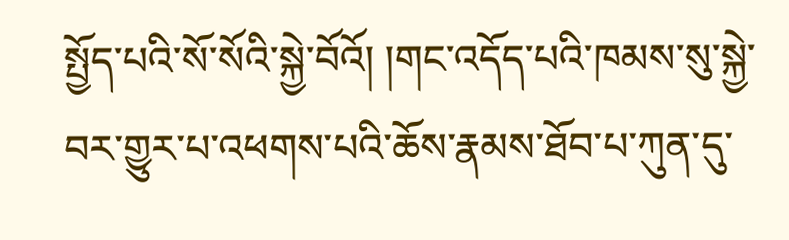སྤྱོད་པའི་སོ་སོའི་སྐྱེ་བོའོ། །གང་འདོད་པའི་ཁམས་སུ་སྐྱེ་བར་གྱུར་པ་འཕགས་པའི་ཆོས་རྣམས་ཐོབ་པ་ཀུན་དུ་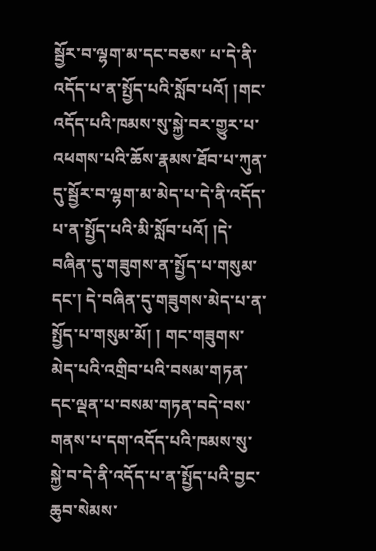སྦྱོར་བ་ལྷག་མ་དང་བཅས་ པ་དེ་ནི་འདོད་པ་ན་སྤྱོད་པའི་སློབ་པའོ། །གང་འདོད་པའི་ཁམས་སུ་སྐྱེ་བར་གྱུར་པ་འཕགས་པའི་ཆོས་རྣམས་ཐོབ་པ་ཀུན་དུ་སྦྱོར་བ་ལྷག་མ་མེད་པ་དེ་ནི་འདོད་པ་ན་སྤྱོད་པའི་མི་སློབ་པའོ། །དེ་བཞིན་དུ་གཟུགས་ན་སྤྱོད་པ་གསུམ་དང་། དེ་བཞིན་དུ་གཟུགས་མེད་པ་ན་སྤྱོད་པ་གསུམ་མོ། ། གང་གཟུགས་མེད་པའི་འགྲིབ་པའི་བསམ་གཏན་དང་ལྡན་པ་བསམ་གཏན་བདེ་བས་གནས་པ་དག་འདོད་པའི་ཁམས་སུ་སྐྱེ་བ་དེ་ནི་འདོད་པ་ན་སྤྱོད་པའི་བྱང་ཆུབ་སེམས་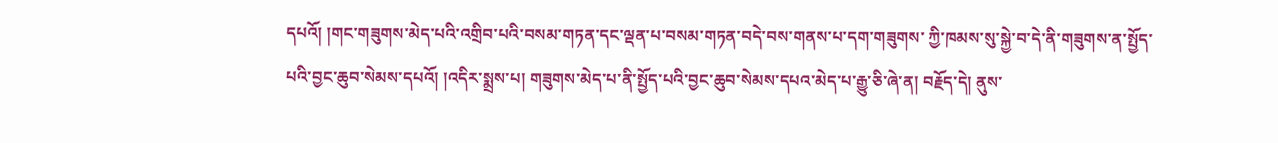དཔའོ། །གང་གཟུགས་མེད་པའི་འགྲིབ་པའི་བསམ་གཏན་དང་ལྡན་པ་བསམ་གཏན་བདེ་བས་གནས་པ་དག་གཟུགས་ ཀྱི་ཁམས་སུ་སྐྱེ་བ་དེ་ནི་གཟུགས་ན་སྤྱོད་པའི་བྱང་ཆུབ་སེམས་དཔའོ། །འདིར་སྨྲས་པ། གཟུགས་མེད་པ་ནི་སྤྱོད་པའི་བྱང་ཆུབ་སེམས་དཔའ་མེད་པ་རྒྱུ་ཅི་ཞེ་ན། བརྗོད་དེ། ནུས་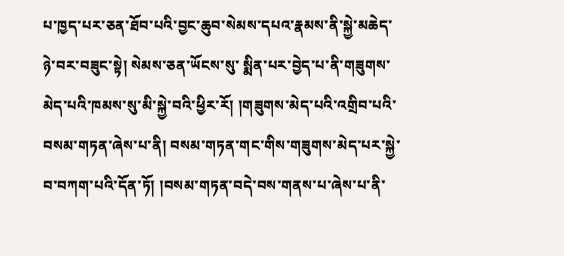པ་ཁྱད་པར་ཅན་ཐོབ་པའི་བྱང་ཆུབ་སེམས་དཔའ་རྣམས་ནི་སྐྱེ་མཆེད་ཉེ་བར་བཟུང་སྟེ། སེམས་ཅན་ཡོངས་སུ་ སྨིན་པར་བྱེད་པ་ནི་གཟུགས་མེད་པའི་ཁམས་སུ་མི་སྐྱེ་བའི་ཕྱིར་རོ། །གཟུགས་མེད་པའི་འགྲིབ་པའི་བསམ་གཏན་ཞེས་པ་ནི། བསམ་གཏན་གང་གིས་གཟུགས་མེད་པར་སྐྱེ་བ་བཀག་པའི་དོན་ཏོ། །བསམ་གཏན་བདེ་བས་གནས་པ་ཞེས་པ་ནི་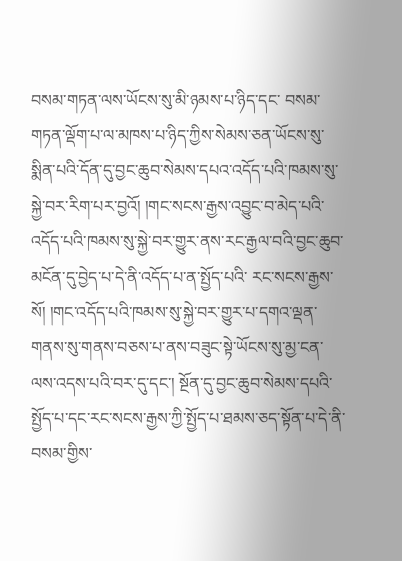བསམ་གཏན་ལས་ཡོངས་སུ་མི་ཉམས་པ་ཉིད་དང་ བསམ་གཏན་ལྡོག་པ་ལ་མཁས་པ་ཉིད་ཀྱིས་སེམས་ཅན་ཡོངས་སུ་སྨིན་པའི་དོན་དུ་བྱང་ཆུབ་སེམས་དཔའ་འདོད་པའི་ཁམས་སུ་སྐྱེ་བར་རིག་པར་བྱའོ། །གང་སངས་རྒྱས་འབྱུང་བ་མེད་པའི་འདོད་པའི་ཁམས་སུ་སྐྱེ་བར་གྱུར་ནས་རང་རྒྱལ་བའི་བྱང་ཆུབ་མངོན་དུ་བྱེད་པ་དེ་ནི་འདོད་པ་ན་སྤྱོད་པའི་ རང་སངས་རྒྱས་སོ། །གང་འདོད་པའི་ཁམས་སུ་སྐྱེ་བར་གྱུར་པ་དགའ་ལྡན་གནས་སུ་གནས་བཅས་པ་ནས་བཟུང་སྟེ་ཡོངས་སུ་མྱ་ངན་ལས་འདས་པའི་བར་དུ་དང་། སྔོན་དུ་བྱང་ཆུབ་སེམས་དཔའི་སྤྱོད་པ་དང་རང་སངས་རྒྱས་ཀྱི་སྤྱོད་པ་ཐམས་ཅད་སྟོན་པ་དེ་ནི་བསམ་གྱིས་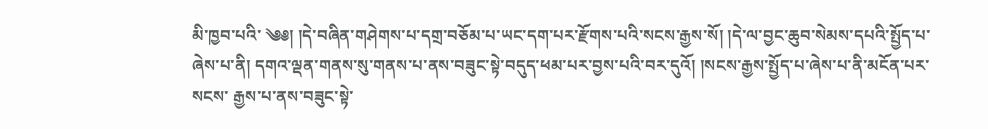མི་ཁྱབ་པའི་ ༄༅། །དེ་བཞིན་གཤེགས་པ་དགྲ་བཅོམ་པ་ཡང་དག་པར་རྫོགས་པའི་སངས་རྒྱས་སོ། །དེ་ལ་བྱང་ཆུབ་སེམས་དཔའི་སྤྱོད་པ་ཞེས་པ་ནི། དགའ་ལྡན་གནས་སུ་གནས་པ་ནས་བཟུང་སྟེ་བདུད་ཕམ་པར་བྱས་པའི་བར་དུའོ། །སངས་རྒྱས་སྤྱོད་པ་ཞེས་པ་ནི་མངོན་པར་སངས་ རྒྱས་པ་ནས་བཟུང་སྟེ་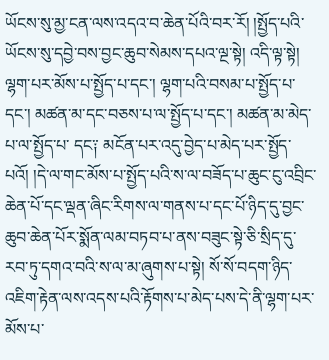ཡོངས་སུ་མྱ་ངན་ལས་འདའ་བ་ཆེན་པོའི་བར་རོ། །སྤྱོད་པའི་ཡོངས་སུ་དབྱེ་བས་བྱང་ཆུབ་སེམས་དཔའ་ལྔ་སྟེ། འདི་ལྟ་སྟེ། ལྷག་པར་མོས་པ་སྤྱོད་པ་དང་། ལྷག་པའི་བསམ་པ་སྤྱོད་པ་དང་། མཚན་མ་དང་བཅས་པ་ལ་སྤྱོད་པ་དང་། མཚན་མ་མེད་པ་ལ་སྤྱོད་པ་ དང༑ མངོན་པར་འདུ་བྱེད་པ་མེད་པར་སྤྱོད་པའོ། །དེ་ལ་གང་མོས་པ་སྤྱོད་པའི་ས་ལ་བཟོད་པ་ཆུང་ངུ་འབྲིང་ཆེན་པོ་དང་ལྡན་ཞིང་རིགས་ལ་གནས་པ་དང་པོ་ཉིད་དུ་བྱང་ཆུབ་ཆེན་པོར་སྨོན་ལམ་བཏབ་པ་ནས་བཟུང་སྟེ་ཅི་སྲིད་དུ་རབ་ཏུ་དགའ་བའི་ས་ལ་མ་ཞུགས་པ་སྟེ། སོ་སོ་བདག་ཉིད་ འཇིག་རྟེན་ལས་འདས་པའི་རྟོགས་པ་མེད་པས་དེ་ནི་ལྷག་པར་མོས་པ་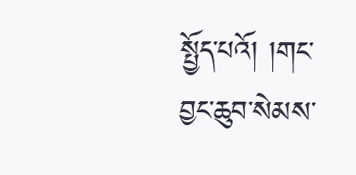སྤྱོད་པའོ། །གང་བྱང་ཆུབ་སེམས་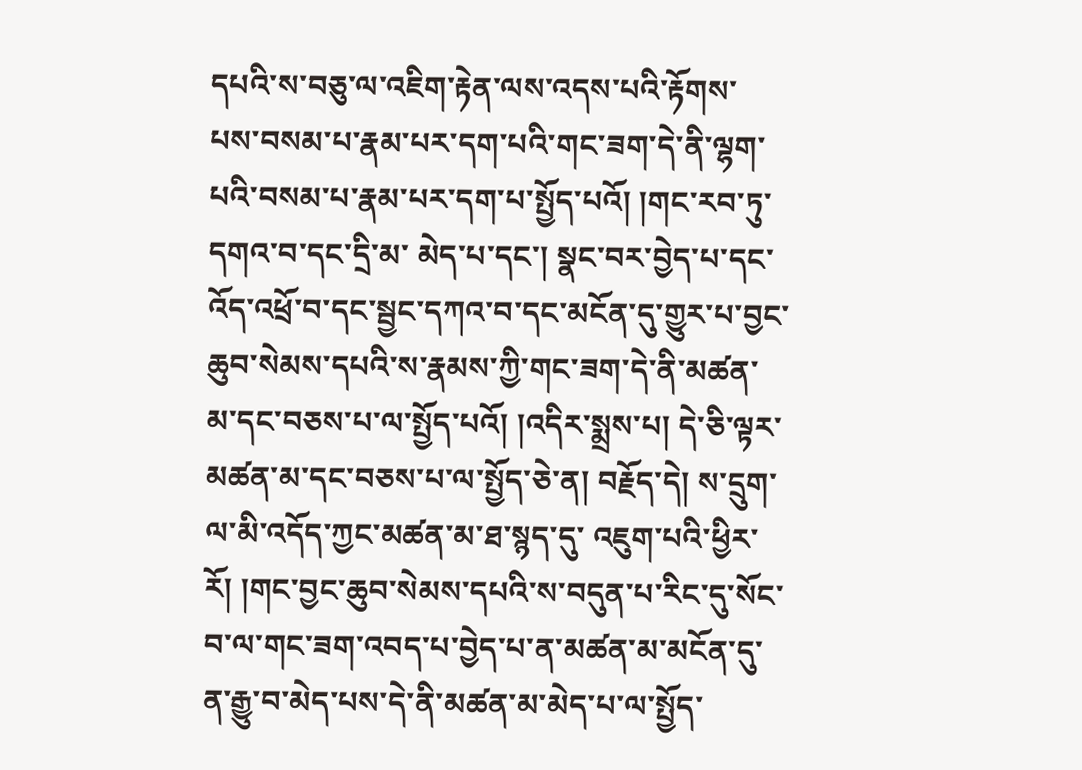དཔའི་ས་བཅུ་ལ་འཇིག་རྟེན་ལས་འདས་པའི་རྟོགས་པས་བསམ་པ་རྣམ་པར་དག་པའི་གང་ཟག་དེ་ནི་ལྷག་པའི་བསམ་པ་རྣམ་པར་དག་པ་སྤྱོད་པའོ། །གང་རབ་ཏུ་དགའ་བ་དང་དྲི་མ་ མེད་པ་དང་། སྣང་བར་བྱེད་པ་དང་འོད་འཕྲོ་བ་དང་སྦྱང་དཀའ་བ་དང་མངོན་དུ་གྱུར་པ་བྱང་ཆུབ་སེམས་དཔའི་ས་རྣམས་ཀྱི་གང་ཟག་དེ་ནི་མཚན་མ་དང་བཅས་པ་ལ་སྤྱོད་པའོ། །འདིར་སྨྲས་པ། དེ་ཅི་ལྟར་མཚན་མ་དང་བཅས་པ་ལ་སྤྱོད་ཅེ་ན། བརྗོད་དེ། ས་དྲུག་ལ་མི་འདོད་ཀྱང་མཚན་མ་ཐ་སྙད་དུ་ འཇུག་པའི་ཕྱིར་རོ། །གང་བྱང་ཆུབ་སེམས་དཔའི་ས་བདུན་པ་རིང་དུ་སོང་བ་ལ་གང་ཟག་འབད་པ་བྱེད་པ་ན་མཚན་མ་མངོན་དུ་ན་རྒྱུ་བ་མེད་པས་དེ་ནི་མཚན་མ་མེད་པ་ལ་སྤྱོད་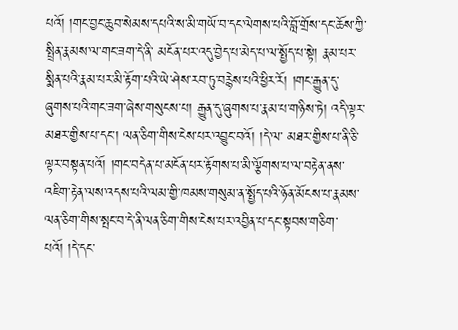པའོ། །གང་བྱང་ཆུབ་སེམས་དཔའི་ས་མི་གཡོ་བ་དང་ལེགས་པའི་བློ་གྲོས་དང་ཆོས་ཀྱི་སྤྲིན་རྣམས་ལ་གང་ཟག་དེ་ནི་ མངོན་པར་འདུ་བྱེད་པ་མེད་པ་ལ་སྤྱོད་པ་སྟེ། རྣམ་པར་སྨིན་པའི་རྣམ་པར་མི་རྟོག་པའི་ཡེ་ཤེས་རབ་ཏུ་བརྙེས་པའི་ཕྱིར་རོ། །གང་རྒྱུན་དུ་ཞུགས་པའི་གང་ཟག་ཞེས་གསུངས་པ། རྒྱུན་དུ་ཞུགས་པ་རྣམ་པ་གཉིས་ཏེ། འདི་ལྟར་མཐར་གྱིས་པ་དང་། ལན་ཅིག་གིས་ངེས་པར་འབྱུང་བའོ། །དེ་ལ་ མཐར་གྱིས་པ་ནི་ཅི་ལྟར་བསྟན་པའོ། །གང་བདེན་པ་མངོན་པར་རྟོགས་པ་མི་ལྕོགས་པ་ལ་བརྟེན་ནས་འཇིག་རྟེན་ལས་འདས་པའི་ལམ་གྱི་ཁམས་གསུམ་ན་སྤྱོད་པའི་ཉོན་མོངས་པ་རྣམས་ལན་ཅིག་གིས་སྤང་བ་དེ་ནི་ལན་ཅིག་གིས་ངེས་པར་འབྱིན་པ་དང་སྟབས་གཅིག་པའོ། །དེ་དང་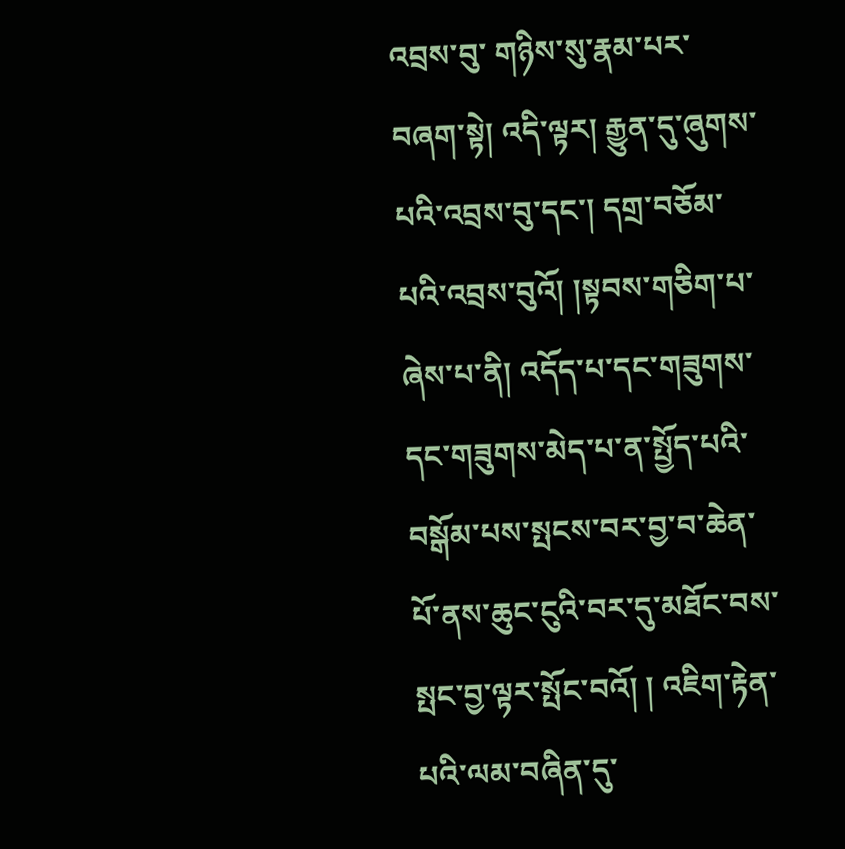འབྲས་བུ་ གཉིས་སུ་རྣམ་པར་བཞག་སྟེ། འདི་ལྟར། རྒྱུན་དུ་ཞུགས་པའི་འབྲས་བུ་དང་། དགྲ་བཅོམ་པའི་འབྲས་བུའོ། །སྟབས་གཅིག་པ་ཞེས་པ་ནི། འདོད་པ་དང་གཟུགས་དང་གཟུགས་མེད་པ་ན་སྤྱོད་པའི་བསྒོམ་པས་སྤངས་བར་བྱ་བ་ཆེན་པོ་ནས་ཆུང་ངུའི་བར་དུ་མཐོང་བས་སྤང་བྱ་ལྟར་སྤོང་བའོ། ། འཇིག་རྟེན་པའི་ལམ་བཞིན་དུ་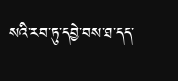སའི་རབ་ཏུ་དབྱེ་བས་ཐ་དད་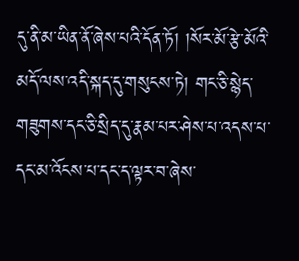དུ་ནི་མ་ཡིན་ནོ་ཞེས་པའི་དོན་ཏོ། །སོར་མོ་རྩེ་མོའི་མདོ་ལས་འདི་སྐད་དུ་གསུངས་ཏེ། གང་ཅི་སྙེད་གཟུགས་དང་ཅི་སྲིད་དུ་རྣམ་པར་ཤེས་པ་འདས་པ་དང་མ་འོངས་པ་དང་ད་ལྟར་བ་ཞེས་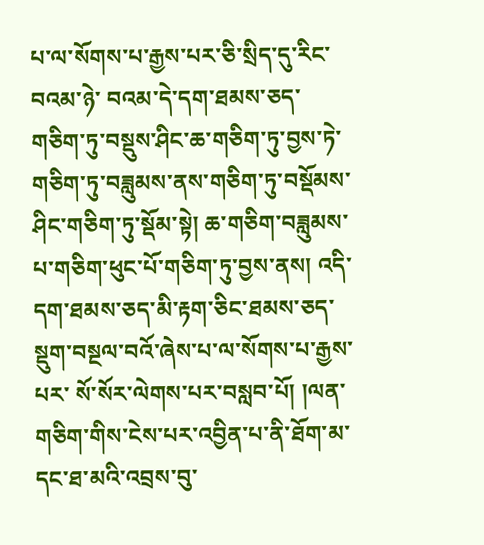པ་ལ་སོགས་པ་རྒྱས་པར་ཅི་སྲིད་དུ་རིང་བའམ་ཉེ་ བའམ་དེ་དག་ཐམས་ཅད་གཅིག་ཏུ་བསྡུས་ཤིང་ཆ་གཅིག་ཏུ་བྱས་ཏེ་གཅིག་ཏུ་བཟླུམས་ནས་གཅིག་ཏུ་བསྡོམས་ཤིང་གཅིག་ཏུ་སྡོམ་སྟེ། ཆ་གཅིག་བཟླུམས་པ་གཅིག་ཕུང་པོ་གཅིག་ཏུ་བྱས་ནས། འདི་དག་ཐམས་ཅད་མི་རྟག་ཅིང་ཐམས་ཅད་སྡུག་བསྔལ་བའོ་ཞེས་པ་ལ་སོགས་པ་རྒྱས་པར་ སོ་སོར་ལེགས་པར་བསླབ་པོ། །ལན་གཅིག་གིས་ངེས་པར་འབྱིན་པ་ནི་ཐོག་མ་དང་ཐ་མའི་འབྲས་བུ་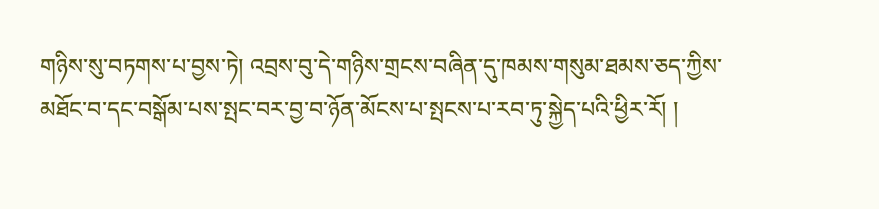གཉིས་སུ་བཏགས་པ་བྱས་ཏེ། འབྲས་བུ་དེ་གཉིས་གྲངས་བཞིན་དུ་ཁམས་གསུམ་ཐམས་ཅད་ཀྱིས་མཐོང་བ་དང་བསྒོམ་པས་སྤང་བར་བྱ་བ་ཉོན་མོངས་པ་སྤངས་པ་རབ་ཏུ་སྐྱེད་པའི་ཕྱིར་རོ། །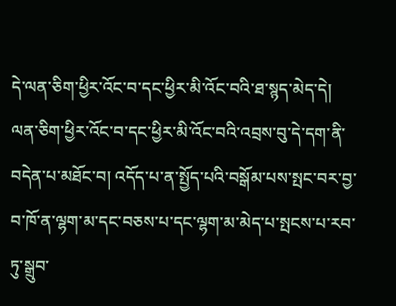དེ་ལན་ཅིག་ཕྱིར་འོང་བ་དང་ཕྱིར་མི་འོང་བའི་ཐ་སྙད་མེད་དེ། ལན་ཅིག་ཕྱིར་འོང་བ་དང་ཕྱིར་མི་འོང་བའི་འབྲས་བུ་དེ་དག་ནི་བདེན་པ་མཐོང་བ། འདོད་པ་ན་སྤྱོད་པའི་བསྒོམ་པས་སྤང་བར་བྱ་བ་ཁོ་ན་ལྷག་མ་དང་བཅས་པ་དང་ལྷག་མ་མེད་པ་སྤངས་པ་རབ་ཏུ་སྒྲུབ་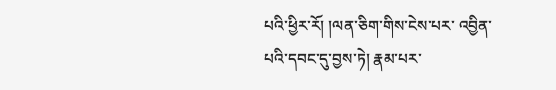པའི་ཕྱིར་རོ། །ལན་ཅིག་གིས་ངེས་པར་ འབྱིན་པའི་དབང་དུ་བྱས་ཏེ། རྣམ་པར་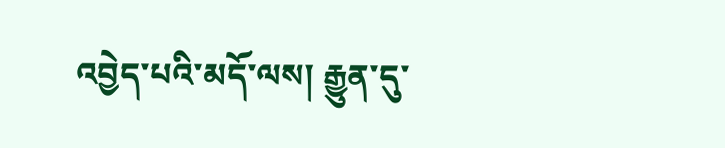འབྱེད་པའི་མདོ་ལས། རྒྱུན་དུ་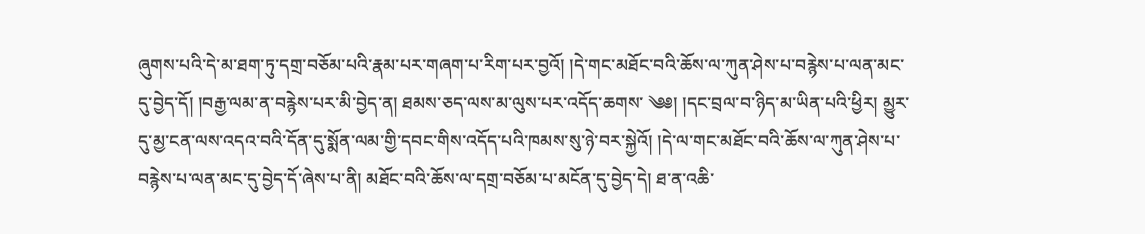ཞུགས་པའི་དེ་མ་ཐག་ཏུ་དགྲ་བཅོམ་པའི་རྣམ་པར་གཞག་པ་རིག་པར་བྱའོ། །དེ་གང་མཐོང་བའི་ཆོས་ལ་ཀུན་ཤེས་པ་བརྙེས་པ་ལན་མང་དུ་བྱེད་དོ། །བརྒྱ་ལམ་ན་བརྙེས་པར་མི་བྱེད་ན། ཐམས་ཅད་ལས་མ་ལུས་པར་འདོད་ཆགས་ ༄༅། །དང་བྲལ་བ་ཉིད་མ་ཡིན་པའི་ཕྱིར། མྱུར་དུ་མྱ་ངན་ལས་འདའ་བའི་དོན་དུ་སྨོན་ལམ་གྱི་དབང་གིས་འདོད་པའི་ཁམས་སུ་ཉེ་བར་སྐྱེའོ། །དེ་ལ་གང་མཐོང་བའི་ཆོས་ལ་ཀུན་ཤེས་པ་བརྙེས་པ་ལན་མང་དུ་བྱེད་དོ་ཞེས་པ་ནི། མཐོང་བའི་ཆོས་ལ་དགྲ་བཅོམ་པ་མངོན་དུ་བྱེད་དེ། ཐ་ན་འཆི་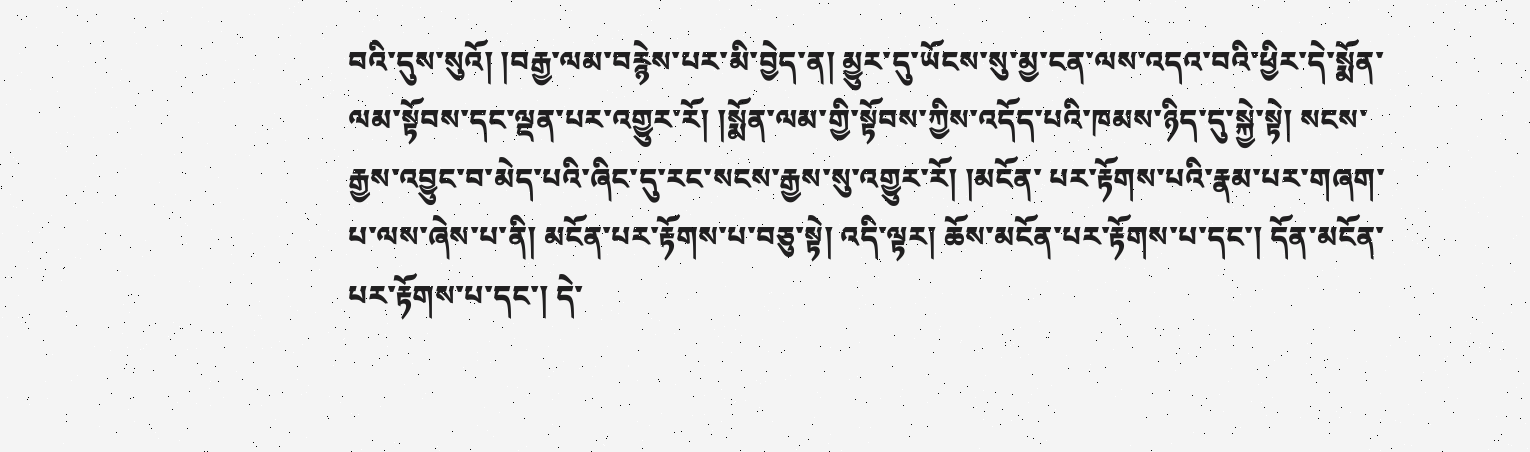བའི་དུས་སུའོ། །བརྒྱ་ལམ་བརྙེས་པར་མི་བྱེད་ན། མྱུར་དུ་ཡོངས་སུ་མྱ་ངན་ལས་འདའ་བའི་ཕྱིར་དེ་སྨོན་ལམ་སྟོབས་དང་ལྡན་པར་འགྱུར་རོ། །སྨོན་ལམ་གྱི་སྟོབས་ཀྱིས་འདོད་པའི་ཁམས་ཉིད་དུ་སྐྱེ་སྟེ། སངས་རྒྱས་འབྱུང་བ་མེད་པའི་ཞིང་དུ་རང་སངས་རྒྱས་སུ་འགྱུར་རོ། །མངོན་ པར་རྟོགས་པའི་རྣམ་པར་གཞག་པ་ལས་ཞེས་པ་ནི། མངོན་པར་རྟོགས་པ་བཅུ་སྟེ། འདི་ལྟར། ཆོས་མངོན་པར་རྟོགས་པ་དང་། དོན་མངོན་པར་རྟོགས་པ་དང་། དེ་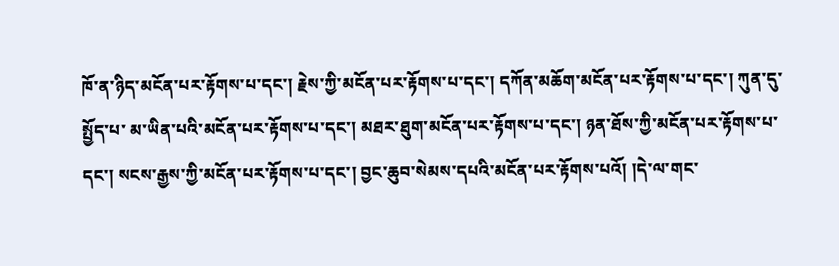ཁོ་ན་ཉིད་མངོན་པར་རྟོགས་པ་དང་། རྗེས་ཀྱི་མངོན་པར་རྟོགས་པ་དང་། དཀོན་མཆོག་མངོན་པར་རྟོགས་པ་དང་། ཀུན་དུ་སྤྱོད་པ་ མ་ཡིན་པའི་མངོན་པར་རྟོགས་པ་དང་། མཐར་ཐུག་མངོན་པར་རྟོགས་པ་དང་། ཉན་ཐོས་ཀྱི་མངོན་པར་རྟོགས་པ་དང་། སངས་རྒྱས་ཀྱི་མངོན་པར་རྟོགས་པ་དང་། བྱང་ཆུབ་སེམས་དཔའི་མངོན་པར་རྟོགས་པའོ། །དེ་ལ་གང་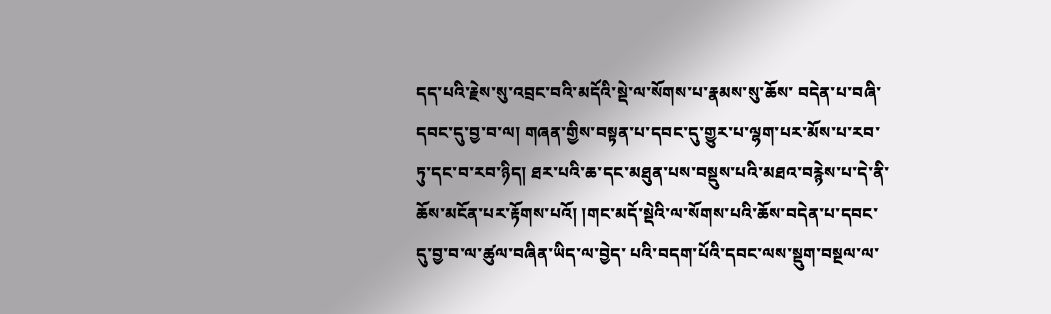དད་པའི་རྗེས་སུ་འབྲང་བའི་མདོའི་སྡེ་ལ་སོགས་པ་རྣམས་སུ་ཆོས་ བདེན་པ་བཞི་དབང་དུ་བྱ་བ་ལ། གཞན་གྱིས་བསྟན་པ་དབང་དུ་གྱུར་པ་ལྷག་པར་མོས་པ་རབ་ཏུ་དང་བ་རབ་ཉིད། ཐར་པའི་ཆ་དང་མཐུན་པས་བསྡུས་པའི་མཐའ་བརྙེས་པ་དེ་ནི་ཆོས་མངོན་པར་རྟོགས་པའོ། །གང་མདོ་སྡེའི་ལ་སོགས་པའི་ཆོས་བདེན་པ་དབང་དུ་བྱ་བ་ལ་ཚུལ་བཞིན་ཡིད་ལ་བྱེད་ པའི་བདག་པོའི་དབང་ལས་སྡུག་བསྔལ་ལ་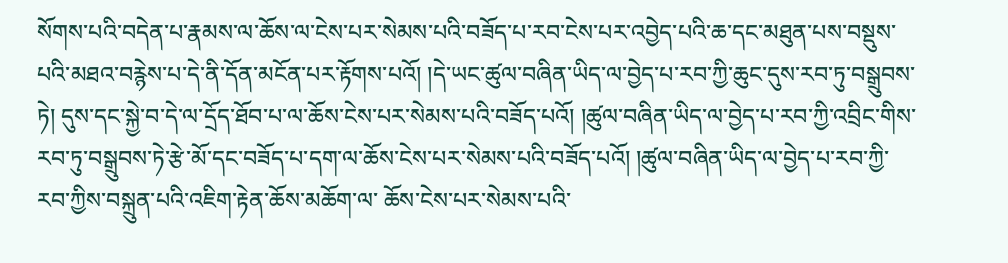སོགས་པའི་བདེན་པ་རྣམས་ལ་ཆོས་ལ་ངེས་པར་སེམས་པའི་བཟོད་པ་རབ་ངེས་པར་འབྱེད་པའི་ཆ་དང་མཐུན་པས་བསྡུས་པའི་མཐའ་བརྙེས་པ་དེ་ནི་དོན་མངོན་པར་རྟོགས་པའོ། །དེ་ཡང་ཚུལ་བཞིན་ཡིད་ལ་བྱེད་པ་རབ་ཀྱི་ཆུང་དུས་རབ་ཏུ་བསྒྲུབས་ཏེ། དུས་དང་སྐྱེ་བ་དེ་ལ་དྲོད་ཐོབ་པ་ལ་ཆོས་ངེས་པར་སེམས་པའི་བཟོད་པའོ། །ཚུལ་བཞིན་ཡིད་ལ་བྱེད་པ་རབ་ཀྱི་འབྲིང་གིས་རབ་ཏུ་བསྒྲུབས་ཏེ་རྩེ་མོ་དང་བཟོད་པ་དག་ལ་ཆོས་ངེས་པར་སེམས་པའི་བཟོད་པའོ། །ཚུལ་བཞིན་ཡིད་ལ་བྱེད་པ་རབ་ཀྱི་རབ་ཀྱིས་བསྐྲུན་པའི་འཇིག་རྟེན་ཆོས་མཆོག་ལ་ ཆོས་ངེས་པར་སེམས་པའི་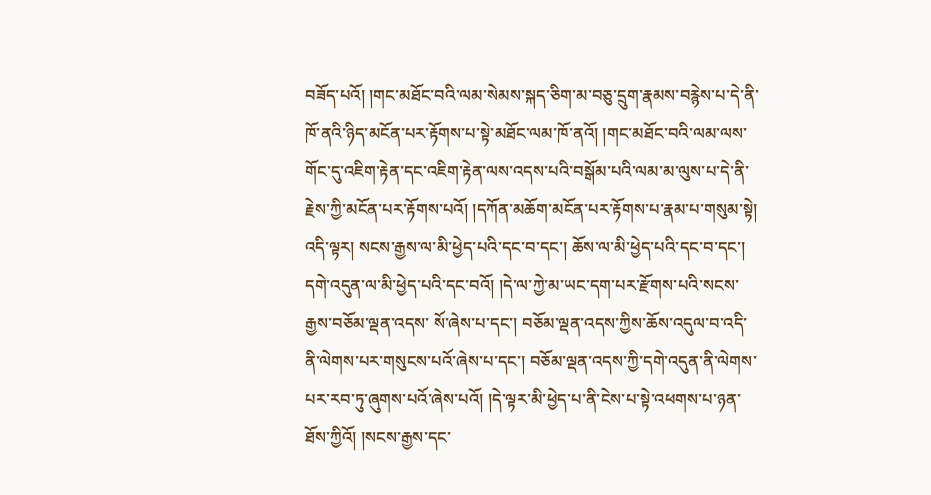བཟོད་པའོ། །གང་མཐོང་བའི་ལམ་སེམས་སྐད་ཅིག་མ་བཅུ་དྲུག་རྣམས་བརྙེས་པ་དེ་ནི་ཁོ་ནའི་ཉིད་མངོན་པར་རྟོགས་པ་སྟེ་མཐོང་ལམ་ཁོ་ནའོ། །གང་མཐོང་བའི་ལམ་ལས་གོང་དུ་འཇིག་རྟེན་དང་འཇིག་རྟེན་ལས་འདས་པའི་བསྒོམ་པའི་ལམ་མ་ལུས་པ་དེ་ནི་ རྗེས་ཀྱི་མངོན་པར་རྟོགས་པའོ། །དཀོན་མཆོག་མངོན་པར་རྟོགས་པ་རྣམ་པ་གསུམ་སྟེ། འདི་ལྟར། སངས་རྒྱས་ལ་མི་ཕྱེད་པའི་དང་བ་དང་། ཆོས་ལ་མི་ཕྱེད་པའི་དང་བ་དང་། དགེ་འདུན་ལ་མི་ཕྱེད་པའི་དང་བའོ། །དེ་ལ་ཀྱེ་མ་ཡང་དག་པར་རྫོགས་པའི་སངས་རྒྱས་བཅོམ་ལྡན་འདས་ སོ་ཞེས་པ་དང་། བཅོམ་ལྡན་འདས་ཀྱིས་ཆོས་འདུལ་བ་འདི་ནི་ལེགས་པར་གསུངས་པའོ་ཞེས་པ་དང་། བཅོམ་ལྡན་འདས་ཀྱི་དགེ་འདུན་ནི་ལེགས་པར་རབ་ཏུ་ཞུགས་པའོ་ཞེས་པའོ། །དེ་ལྟར་མི་ཕྱེད་པ་ནི་ངེས་པ་སྟེ་འཕགས་པ་ཉན་ཐོས་ཀྱིའོ། །སངས་རྒྱས་དང་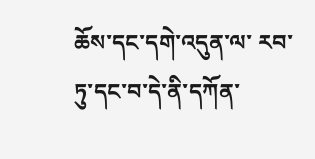ཆོས་དང་དགེ་འདུན་ལ་ རབ་ཏུ་དང་བ་དེ་ནི་དཀོན་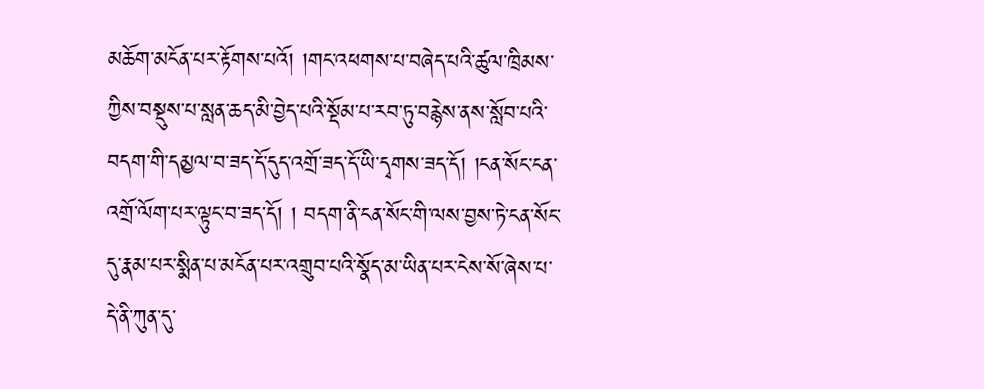མཆོག་མངོན་པར་རྟོགས་པའོ། །གང་འཕགས་པ་བཞེད་པའི་ཚུལ་ཁྲིམས་ཀྱིས་བསྡུས་པ་སླན་ཆད་མི་བྱེད་པའི་སྡོམ་པ་རབ་ཏུ་བརྙེས་ནས་སློབ་པའི་བདག་གི་དམྱལ་བ་ཟད་དོ་དུད་འགྲོ་ཟད་དོ་ཡི་དྭགས་ཟད་དོ། །ངན་སོང་ངན་འགྲོ་ལོག་པར་ལྟུང་བ་ཟད་དོ། ། བདག་ནི་ངན་སོང་གི་ལས་བྱས་ཏེ་ངན་སོང་དུ་རྣམ་པར་སྨིན་པ་མངོན་པར་འགྲུབ་པའི་སྣོད་མ་ཡིན་པར་ངེས་སོ་ཞེས་པ་དེ་ནི་ཀུན་དུ་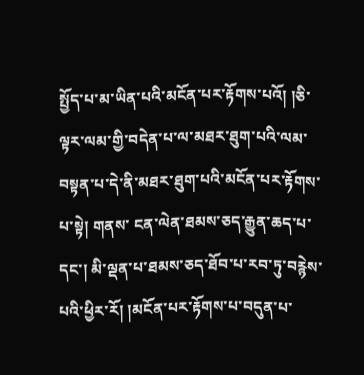སྤྱོད་པ་མ་ཡིན་པའི་མངོན་པར་རྟོགས་པའོ། །ཅི་ལྟར་ལམ་གྱི་བདེན་པ་ལ་མཐར་ཐུག་པའི་ལམ་བསྟན་པ་དེ་ནི་མཐར་ཐུག་པའི་མངོན་པར་རྟོགས་པ་སྟེ། གནས་ ངན་ལེན་ཐམས་ཅད་རྒྱུན་ཆད་པ་དང་། མི་ལྡན་པ་ཐམས་ཅད་ཐོབ་པ་རབ་ཏུ་བརྙེས་པའི་ཕྱིར་རོ། །མངོན་པར་རྟོགས་པ་བདུན་པ་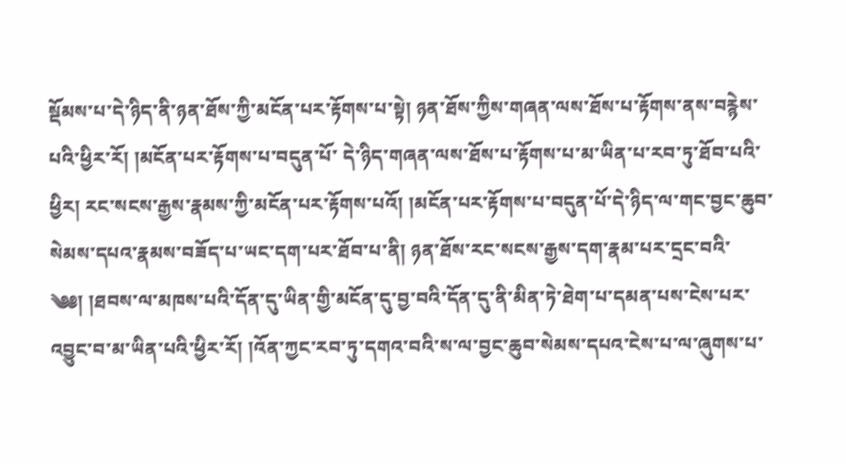སྡོམས་པ་དེ་ཉིད་ནི་ཉན་ཐོས་ཀྱི་མངོན་པར་རྟོགས་པ་སྟེ། ཉན་ཐོས་ཀྱིས་གཞན་ལས་ཐོས་པ་རྟོགས་ནས་བརྙེས་པའི་ཕྱིར་རོ། །མངོན་པར་རྟོགས་པ་བདུན་པོ་ དེ་ཉིད་གཞན་ལས་ཐོས་པ་རྟོགས་པ་མ་ཡིན་པ་རབ་ཏུ་ཐོབ་པའི་ཕྱིར། རང་སངས་རྒྱས་རྣམས་ཀྱི་མངོན་པར་རྟོགས་པའོ། །མངོན་པར་རྟོགས་པ་བདུན་པོ་དེ་ཉིད་ལ་གང་བྱང་ཆུབ་སེམས་དཔའ་རྣམས་བཟོད་པ་ཡང་དག་པར་ཐོབ་པ་ནི། ཉན་ཐོས་རང་སངས་རྒྱས་དག་རྣམ་པར་དྲང་བའི་ ༄༅། །ཐབས་ལ་མཁས་པའི་དོན་དུ་ཡིན་གྱི་མངོན་དུ་བྱ་བའི་དོན་དུ་ནི་མིན་ཏེ་ཐེག་པ་དམན་པས་ངེས་པར་འབྱུང་བ་མ་ཡིན་པའི་ཕྱིར་རོ། །འོན་ཀྱང་རབ་ཏུ་དགའ་བའི་ས་ལ་བྱང་ཆུབ་སེམས་དཔའ་ངེས་པ་ལ་ཞུགས་པ་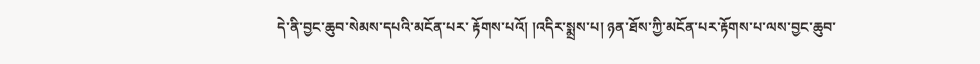དེ་ནི་བྱང་ཆུབ་སེམས་དཔའི་མངོན་པར་ རྟོགས་པའོ། །འདིར་སྨྲས་པ། ཉན་ཐོས་ཀྱི་མངོན་པར་རྟོགས་པ་ལས་བྱང་ཆུབ་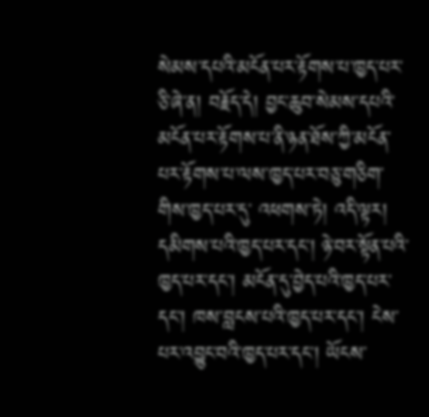སེམས་དཔའི་མངོན་པར་རྟོགས་པ་ཁྱད་པར་ཅི་ཞེ་ན། བརྗོད་དེ། བྱང་ཆུབ་སེམས་དཔའི་མངོན་པར་རྟོགས་པ་ནི་ཉན་ཐོས་ཀྱི་མངོན་པར་རྟོགས་པ་ལས་ཁྱད་པར་བཅུ་གཅིག་གིས་ཁྱད་པར་དུ་ འཕགས་ཏེ། འདི་ལྟར། དམིགས་པའི་ཁྱད་པར་དང་། ཉེ་བར་སྟོན་པའི་ཁྱད་པར་དང་། མངོན་དུ་བྱེད་པའི་ཁྱད་པར་དང་། ཁས་བླངས་པའི་ཁྱད་པར་དང་། ངེས་པར་འབྱུང་བའི་ཁྱད་པར་དང་། ཡོངས་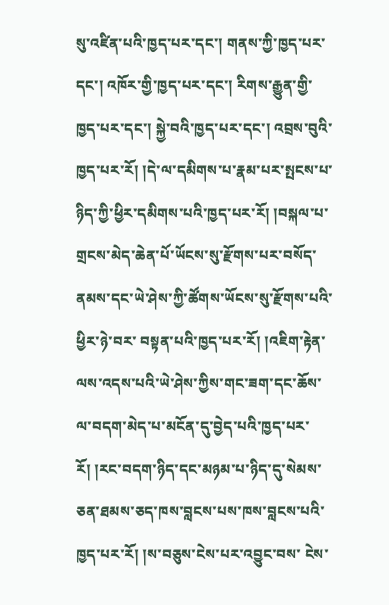སུ་འཛིན་པའི་ཁྱད་པར་དང་། གནས་ཀྱི་ཁྱད་པར་དང་། འཁོར་གྱི་ཁྱད་པར་དང་། རིགས་རྒྱུན་གྱི་ཁྱད་པར་དང་། སྐྱེ་བའི་ཁྱད་པར་དང་། འབྲས་བུའི་ཁྱད་པར་རོ། །དེ་ལ་དམིགས་པ་རྣམ་པར་སྤངས་པ་ཉིད་ཀྱི་ཕྱིར་དམིགས་པའི་ཁྱད་པར་རོ། །བསྐལ་པ་གྲངས་མེད་ཆེན་པོ་ཡོངས་སུ་རྫོགས་པར་བསོད་ནམས་དང་ཡེ་ཤེས་ཀྱི་ཚོགས་ཡོངས་སུ་རྫོགས་པའི་ཕྱིར་ཉེ་བར་ བསྟན་པའི་ཁྱད་པར་རོ། །འཇིག་རྟེན་ལས་འདས་པའི་ཡེ་ཤེས་ཀྱིས་གང་ཟག་དང་ཆོས་ལ་བདག་མེད་པ་མངོན་དུ་བྱེད་པའི་ཁྱད་པར་རོ། །རང་བདག་ཉིད་དང་མཉམ་པ་ཉིད་དུ་སེམས་ཅན་ཐམས་ཅད་ཁས་བླངས་པས་ཁས་བླངས་པའི་ཁྱད་པར་རོ། །ས་བཅུས་ངེས་པར་འབྱུང་བས་ ངེས་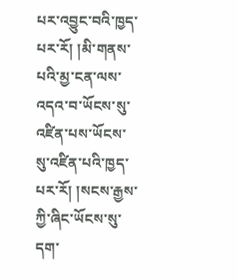པར་འབྱུང་བའི་ཁྱད་པར་རོ། །མི་གནས་པའི་མྱ་ངན་ལས་འདའ་བ་ཡོངས་སུ་འཛིན་པས་ཡོངས་སུ་འཛིན་པའི་ཁྱད་པར་རོ། །སངས་རྒྱས་ཀྱི་ཞིང་ཡོངས་སུ་དག་